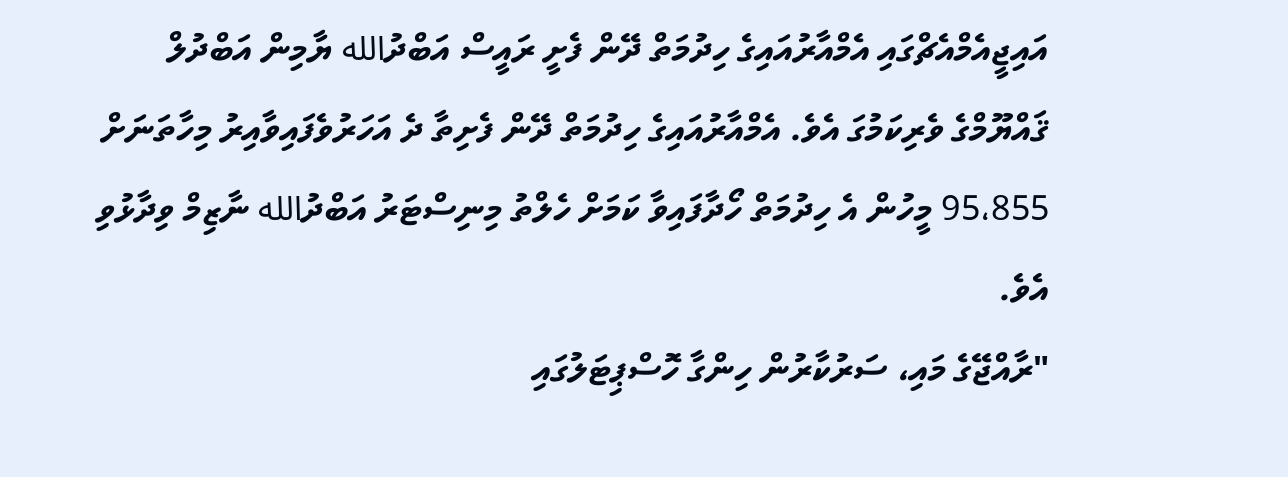އައިޖީއެމްއެޗްގައި އެމްއާރުއައިގެ ހިދުމަތް ދޭން ފެށީ ރައީސް އަބްދުالله ޔާމިން އަބްދުލް ޤައްޔޫމްގެ ވެރިކަމުގަ އެވެ. އެމްއާރުއައިގެ ހިދުމަތް ދޭން ފެށިތާ ދެ އަހަރުވެފައިވާއިރު މިހާތަނަށް 95،855 މީހުން އެ ހިދުމަތް ހޯދާފައިވާ ކަމަށް ހެލްތު މިނިސްޓަރު އަބްދުالله ނާޒިމް ވިދާޅުވި އެވެ.
"ރާއްޖޭގެ މައި، ސަރުކާރުން ހިންގާ ހޮސްޕިޓަލުގައި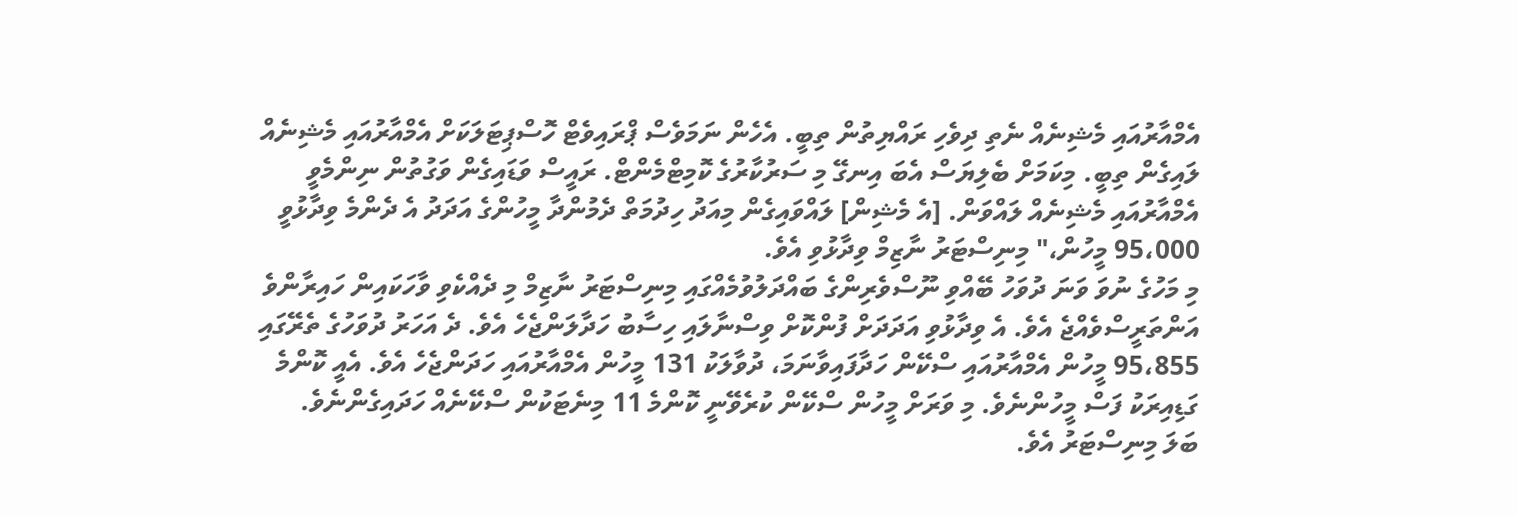އެމްއާރުއައި މެޝިނެއް ނެތި ދިވެހި ރައްޔިތުން ތިބީ. އެހެން ނަމަވެސް ޕްރައިވެޓް ހޮސްޕިޓަލަކަށް އެމްއާރުއައި މެޝިނެއް ލައިގެން ތިބީ. މިކަމަށް ބެލިޔަސް އެބަ އިނގޭ މި ސަރުކާރުގެ ކޮމިޓްމެންޓް. ރައީސް ވަޑައިގެން ވަގުތުން ނިންމެވީ އެމްއާރުއައި މެޝިނެއް ލައްވަން. [އެ މެޝިން] ލައްވައިގެން މިއަދު ހިދުމަތް ދެމުންދާ މީހުންގެ އަދަދު އެ ދެންމެ ވިދާޅުވީ 95،000 މީހުން،" މިނިސްޓަރު ނާޒިމް ވިދާޅުވި އެވެ.
މި މަހުގެ ނުވަ ވަނަ ދުވަހު ބޭއްވި ނޫސްވެރިންގެ ބައްދަލުވުމެއްގައި މިނިސްޓަރު ނާޒިމް މި ދެއްކެވި ވާހަކައިން ހައިރާންވެ އަންތަރީސްވެއްޖެ އެވެ. އެ ވިދާޅުވި އަދަދަށް ފުންކޮށް ވިސްނާލައި ހިސާބު ހަދާލަންޖެހެ އެވެ. ދެ އަހަރު ދުވަހުގެ ތެރޭގައި 95،855 މީހުން އެމްއާރުއައި ސްކޭން ހަދާފައިވާނަމަ، ދުވާލަކު 131 މީހުން އެމްއާރުއައި ހަދަންޖެހެ އެވެ. އެއީ ކޮންމެ ގަޑިއިރަކު ފަސް މީހުންނެވެ. މި ވަރަށް މީހުން ސްކޭން ކުރެވޭނީ ކޮންމެ 11 މިނެޓަކުން ސްކޭނެއް ހަދައިގެންނެވެ.
ބަލަ މިނިސްޓަރު އެވެ.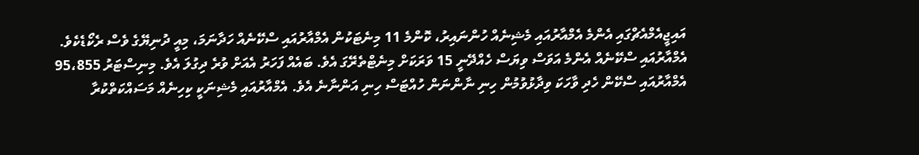އައިޖީއެމްއެޗްގައި އެންމެ އެމްއާރުއައި މެޝިނެއް ހުންނައިރު، ކޮންމެ 11 މިނެޓަކުން އެމްއާރުއައި ސްކޭނެއް ހަދާނަމަ، މިއީ ދުނިޔޭގެ ވެސް ރެކޯޑެކެވެ. އެމްއާރުއައި ސްކޭނެއް އެންމެ އަވަސް ވިޔަސް ހެއްދޭނީ 15 ވަރަކަށް މިނެޓްތެރޭގަ އެވެ. ބައެއް ފަހަރު އެއަށް ވުރެ ދިގުލަ އެވެ. މިނިސްޓަރު 95،855 އެމްއާރުއައި ސްކޭން ހެދި ވާހަކަ ވިދާޅުވުމުން ހިނި ނާންނަން ހުއްޓަސް ހިނި އަންނާނެ އެވެ. އެމްއާރުއައި މެޝިނަކީ ކިހިނެއް މަސައްކަތްކުރާ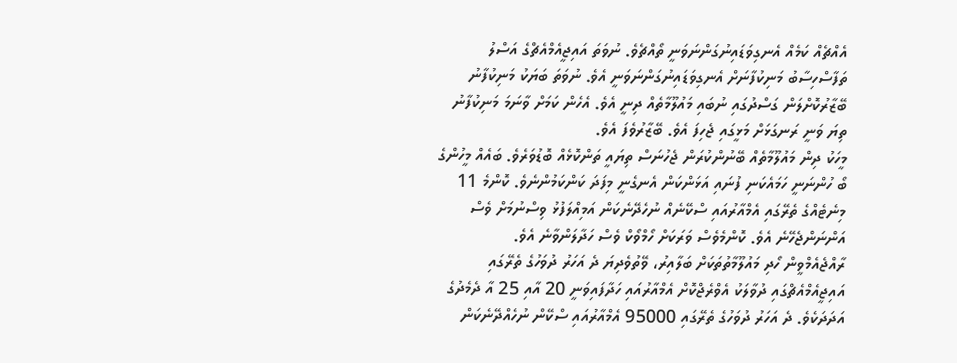އެއްޗެއް ކަމެއް އެނގިވަޑައިނުގަންނަވަނީ ތޯއްޗެވެ. ނުވަތަ އައިޖީއެމްއެޗްގެ އަސްލު ތަފާސްހިސާބު މަނިކުފާނަށް އެނގިވަޑައިނުގަންނަވަނީ އެވެ. ނުވަތަ ބަޔަކު މަނިކުފާނު ބޭޒާރުކޮށްލަން ގަސްދުގައި ނުބައި މައުލޫމާތެއް ދިނީ އެވެ. އެހެން ކަމަށް ވާނަމަ މަނިކުފާނު ތިޔަ ވަނީ ރަނގަޅަށް މަޅީގައި ޖެހިފަ އެވެ. ބޭޒާރުވެފަ އެވެ.
މީހަކު ދިން މައުލޫމާތެއް ބޭނުންކުރަން ޖެހުނަސް ތިޔައީ ތަންކޮޅެއް ބޮޑުވަރެވެ. ބައެއް މީހުންގެ ބޯ ހުންނަނީ ހަމައެކަނި ފުނައި އަޅަންކަން އެނގެނީ މިފަދަ ކަންކަމުންނެވެ. ކޮންމެ 11 މިނެޓެއްގެ ތެރޭގައި އެމްއާރުއައި ސްކޭނެއް ނުހެދޭނެކަން އަމިއްލަފުޅު ވިސްނުމަށް ވެސް އަންނަންޖެހޭނެ އެވެ. ކޮންމެވެސް ވަރަކަށް ހޯމްވޯކް ވެސް ހަދާލަންވާނެ އެވެ.
ރާއްޖެއެމްވީން ހޯދި މައުލޫމާތުތަކަށް ބަލާއިރު، ވޭތުވެދިޔަ ދެ އަހަރު ދުވަހުގެ ތެރޭގައި އައިޖީއެމްއެޗްގައި ދުވާލަކު އެވްރެޖްކޮށް އެމްއާރުއައި ހަދާފައިވަނީ 20 އާއި 25 އާ ދެމެދުގެ އަދަދަކެވެ. ދެ އަހަރު ދުވަހުގެ ތެރޭގައި 95000 އެމްއާރުއައި ސްކޭން ނުހެއްދޭނެކަން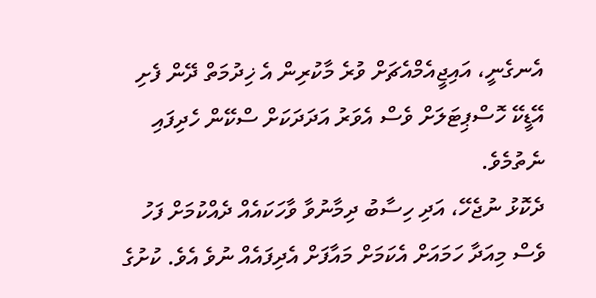އެނގެނީ، އައިޖީއެމްއެޗަށް ވުރެ މާކުރިން އެ ޚިދުމަތް ދޭން ފެށި އޭޑީކޭ ހޮސްޕިޓަލަށް ވެސް އެވަރު އަދަދަކަށް ސްކޭން ހެދިފައި ނެތުމެވެ.
ދެކޮޅު ނުޖެހޭ، އަދި ހިސާބު ދިމާނުވާ ވާހަކައެއް ދެއްކުމަށް ފަހު ވެސް މިއަދާ ހަމައަށް އެކަމަށް މައާފަށް އެދިފައެއް ނުވެ އެވެ. ކުށުގެ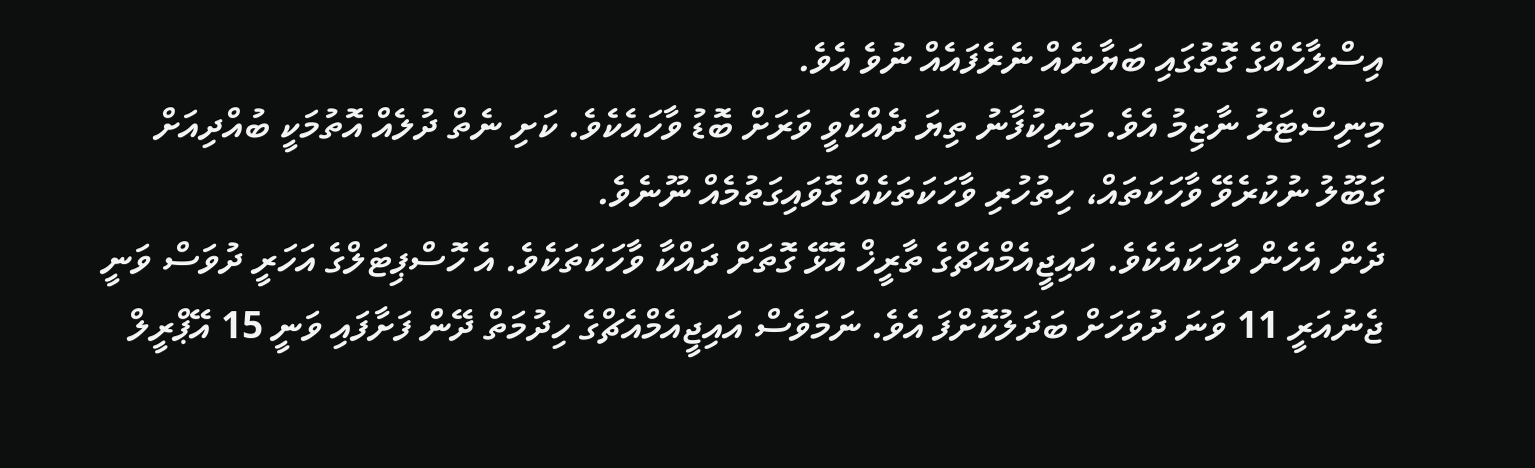އިސްލާހެއްގެ ގޮތުގައި ބަޔާނެއް ނެރެފައެއް ނުވެ އެވެ.
މިނިސްޓަރު ނާޒިމު އެވެ. މަނިކުފާނު ތިޔަ ދެއްކެވީ ވަރަށް ބޮޑު ވާހައެކެވެ. ކަށި ނެތް ދުލެއް އޮތުމަކީ ބުއްދިއަށް ގަބޫލު ނުކުރެވޭ ވާހަކަތައް، ހިތުހުރި ވާހަކަތަކެއް ގޮވައިގަތުމެއް ނޫނެވެ.
ދެން އެހެން ވާހަކައެކެވެ. އައިޖީއެމްއެޗްގެ ތާރީޚް އޮޅޭ ގޮތަށް ދައްކާ ވާހަކަތަކެވެ. އެ ހޮސްޕިޓަލްގެ އަހަރީ ދުވަސް ވަނީ ޖެނުއަރީ 11 ވަނަ ދުވަހަށް ބަދަލުކޮށްފަ އެވެ. ނަމަވެސް އައިޖީއެމްއެޗްގެ ހިދުމަތް ދޭން ފަށާފައި ވަނީ 15 އޭޕްރީލް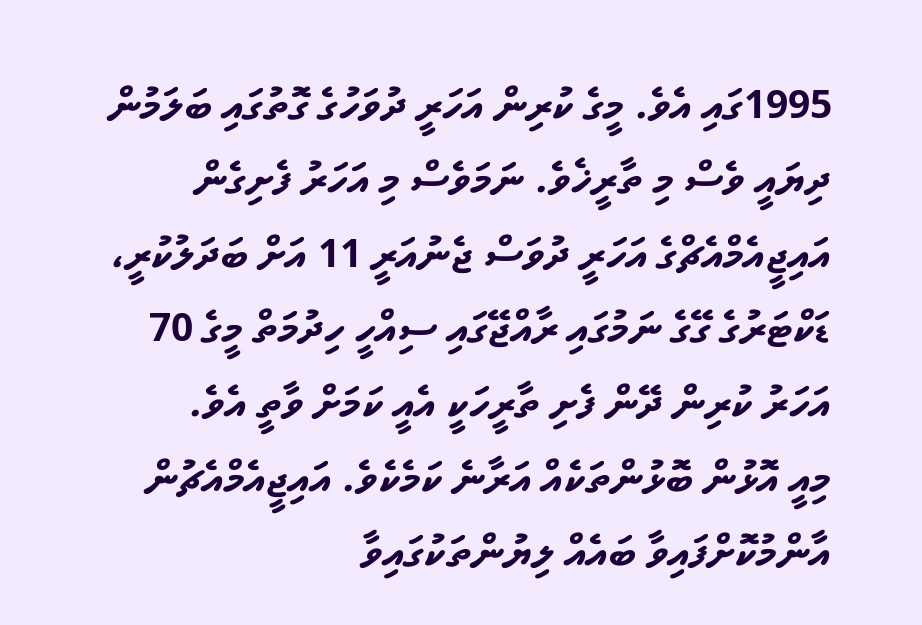1995ގައި އެވެ. މީގެ ކުރިން އަހަރީ ދުވަހުގެ ގޮތުގައި ބަލަމުން ދިޔައީ ވެސް މި ތާރީޚެވެ. ނަމަވެސް މި އަހަރު ފެށިގެން އައިޖީއެމްއެޗްގެ އަހަރީ ދުވަސް ޖެނުއަރީ 11 އަށް ބަދަލުކުރީ، ޑަކްޓަރުގެ ގޭގެ ނަމުގައި ރާއްޖޭގައި ސިއްހީ ހިދުމަތް މީގެ 70 އަހަރު ކުރިން ދޭން ފެށި ތާރީހަކީ އެއީ ކަމަށް ވާތީ އެވެ.
މިއީ އޮޅުން ބޮޅުންތަކެއް އަރާނެ ކަމެކެވެ. އައިޖީއެމްއެޗުން އާންމުކޮށްފައިވާ ބައެއް ލިޔުންތަކުގައިވާ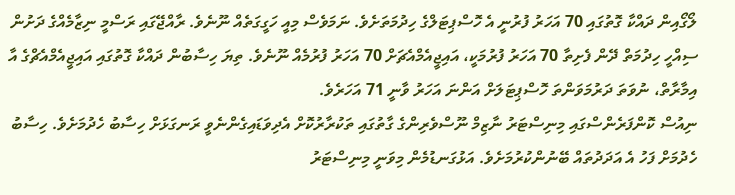ލޯގޯއިން ދައްކާ ގޮތުގައި 70 އަހަރު ފުރުނީ އެ ހޮސްޕިޓަލްގެ ހިދުމަތަށެވެ. ނަމަވެސް މިއީ ހަގީގަތެއް ނޫނެވެ. ރާއްޖޭގައި ރަސްމީ ނިޒާމެއްގެ ދަށުން ސިއްހީ ހިދުމަތް ދޭން ފެށިތާ 70 އަހަރު ފުރުމަކީ، އައިޖީއެމްއެޗަށް 70 އަހަރު ފުރުމެއް ނޫނެވެ. ތިޔަ ހިސާބުން ދައްކާ ގޮތުގައި އައިޖީއެމްއެޗްގެ އާ އިމާރާތް، ނުވަތަ ދަރުމަވަންތަ ހޮސްޕިޓަލަށް އަންނަ އަހަރު ވާނީ 71 އަހަރެވެ.
ނިއުސް ކޮންފަރެންސްގައި މިނިސްޓަރު ނާޒިމް ނޫސްވެރިންގެ ގާތުގައި ތަކުރާރުކޮށް އެދިވަޑައިގެންނެވީ ރަނގަޅަށް ހިސާބު ހެދުމަށެވެ. ހިސާބު ހެދުމަށް ފަހު އެ އަދަދުތައް ބޭނުންކުރުމަށެވެ. އަޅުގަނޑުމެން މިވަނީ މިނިސްޓަރު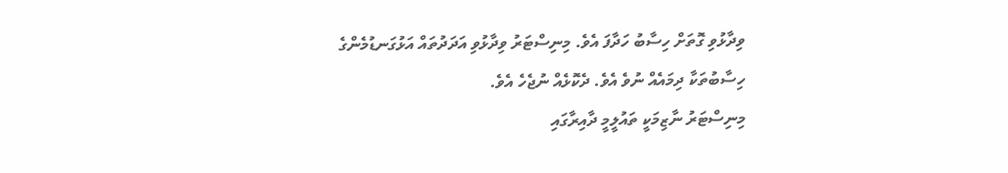ވިދާޅުވި ގޮތަށް ހިސާބު ހަދާފަ އެވެ. މިނިސްޓަރު ވިދާޅުވި އަދަދުތައް އަޅުގަނޑުމެންގެ ހިސާބުތަކާ ދިމައެއް ނުވެ އެވެ. ދެކޮޅެއް ނުޖެހެ އެވެ.
މިނިސްޓަރު ނާޒިމަކީ ތައުލީމީ ދާއިރާގައި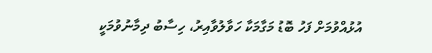އުޅުއްވުމަށް ފަހު ބޮޑު މަގާމަކާ ހަވާލުވާއިރު، ހިސާބު ދިމާނުވުމަކީ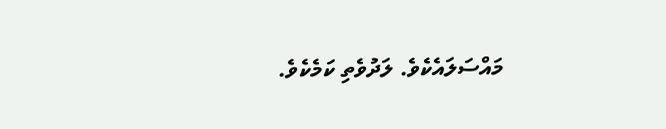މައްސަލައެކެވެ. ލަދުވެތި ކަމެކެވެ.